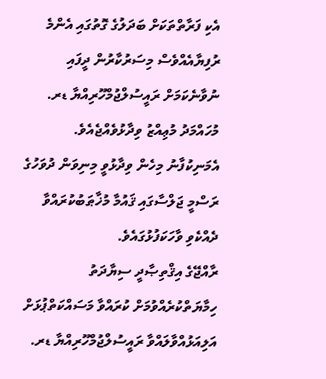އެކި ފަރާތްތަކަށް ބަދަލުގެ ގޮތުގައި އެންމެ ރުފިޔާއެއްވެސް މިސަރުކާރުން ދީފައި ނުވާނެކަމަށް ރައީސުލްޖުމްހޫރިއްޔާ ޑރ. މުހައްމަދު މުޢިއްޒު ވިދާޅުވެއްޖެއެވެ. އެމަނިކުފާނު މިހެން ވިދާޅުވީ މިނިވަން ދުވަހުގެ ރަސްމީ ޖަލްސާގައި ޤައުމާ މުޚާޠަބުކުރައްވާ ދެއްކެވި ވާހަކަފުޅުގައެވެ.
ރާއްޖޭގެ އިޤްތިޞާދީ ސިޔާދަތު ހިމާޔަތްކުރެއްވުމަށް ކުރައްވާ މަސައްކަތްޕުޅަށް އަލިއަޅުއްވާލައްވާ ރައީސުލްޖުމްހޫރިއްޔާ ޑރ.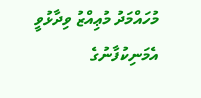މުހައްމަދު މުޢިއްޒު ވިދާޅުވީ އެމަނިކުފާނުގެ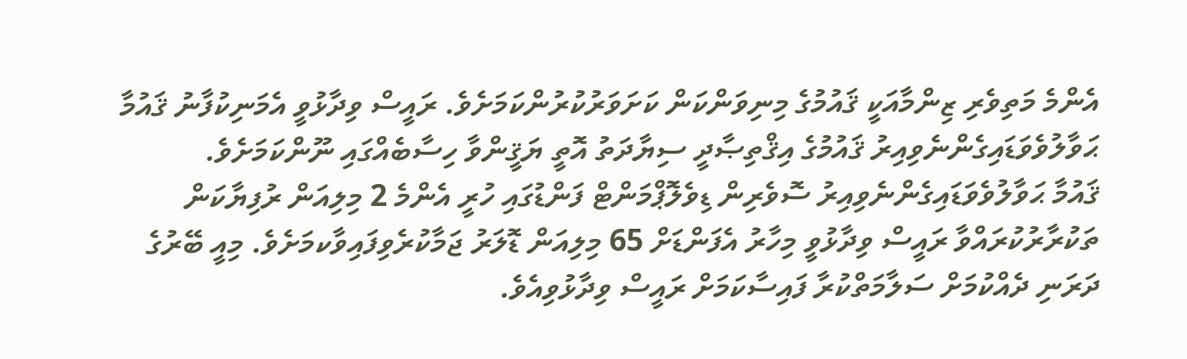އެންމެ މަތިވެރި ޒިންމާއަކީ ޤައުމުގެ މިނިވަންކަން ކަށަވަރުކުރުންކަމަށެވެ. ރައީސް ވިދާޅުވީ އެމަނިކުފާނު ޤައުމާ ޙަވާލުވެވަޑައިގެންނެވިއިރު ޤައުމުގެ އިޤްތިޞާދީ ސިޔާދަތު އޮތީ ޔަޤީންވާ ހިސާބެއްގައި ނޫންކަމަށެވެ.
ޤައުމާ ޙަވާލުވެވަޑައިގެންނެވިއިރު ސޮވެރިން ޑިވެލޮޕްމަންޓް ފަންޑުގައި ހުރީ އެންމެ 2 މިލިއަން ރުފިޔާކަން ތަކުރާރުކުރައްވާ ރައީސް ވިދާޅުވީ މިހާރު އެފަންޑަށް 65 މިލިއަން ޑޮލަރު ޖަމާކުރެވިފައިވާކމަށެވެ. މިއީ ބޭރުގެ ދަރަނި ދެއްކުމަށް ސަލާމަތްކުރާ ފައިސާކަމަށް ރައީސް ވިދާޅުވިއެވެ.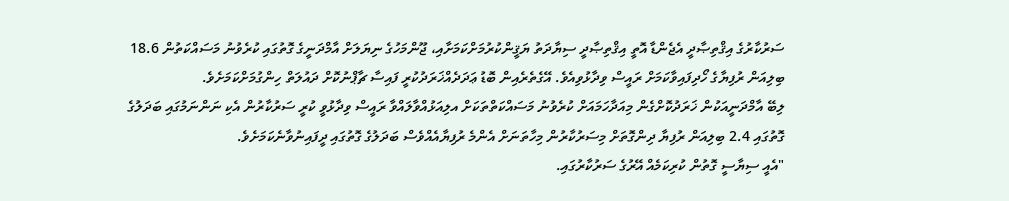ސަރުކާރުގެ އިޤްތިޞާދީ އެޖެންޑާ އޮތީ އިޤްތިޞާދީ ސިޔާދަތު ޔަޤީންކުރުމަށްކަމަށާއި، ޖޫންމަހުގެ ނިޔަލަށް އާމްދަނީގެ ގޮތުގައި ކުރެވުނު މަސައްކަތުން 18.6 ބިލިއަން ރުފިޔާގެ ހޯދިފައިވާކަމަށް ރައީސް ވިދާޅުވިއެވެ. އޭގެތެރެއިން ބޮޑު ޢަދަދެއްޚަރަދުކުރީ ފައިސާ ޗާޕްނުކޮށް ދައުލަތް ހިންގުމަށްކަމަށެވެ.
ލިބޭ އާމްދަނީއަކުން ޚަރަދުކޮށްގެން މިއަދާހަމައަށް ކުރެވުނު މަސައްކަތްތަކަށް އލިއަޅުއްވާލައްވާ ރައީސް ވިދާޅުވީ ކުރީ ސަރުކާރުން އެކި ނަންނަމުގައި ބަދަލުގެ ގޮތުގައި 2.4 ބިލިއަން ރުފިޔާ ދިންގޮތަށް މިސަރުކާރުން މިހާތަނަށް އެންމެ ރުފިޔާއެއްވެސް ބަދަލުގެ ގޮތުގައި ދީފައިނުވާނެކަމަށެވެ.
"އެއީ ސިޔާސީ ގޮތުން ކުރިކަމެއް އޭރުގެ ސަރުކާރުގައި.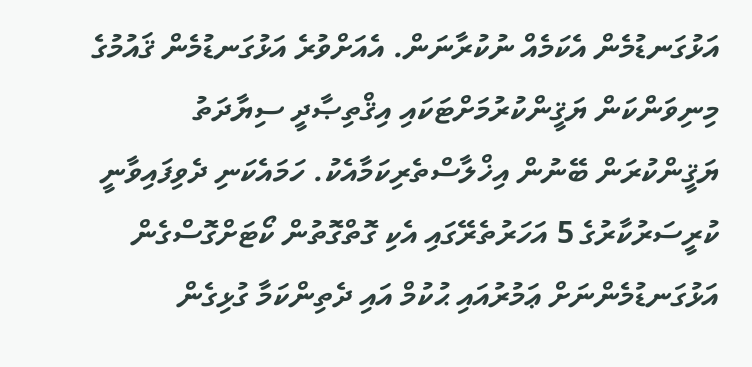އަޅުގަނޑުމެން އެކަމެއް ނުކުރާނަން. އެއަށްވުރެ އަޅުގަނޑުމެން ޤައުމުގެ މިނިވަންކަން ޔަޤީންކުރުމަށްޓަކައި އިޤްތިޞާދީ ސިޔާދަތު ޔަޤީންކުރަން ބޭނުން އިޚްލާސްތެރިކަމާއެކު. ހަމައެކަނި ދެވިފައިވާނީ ކުރީސަރުކާރުގެ 5 އަހަރުތެރޭގައި އެކި ގޮތްގޮތުން ކޯޓަށްގޮސްގެން އަޅުގަނޑުމެންނަށް ޢަމުރުއައި ޙުކުމް އައި ދެތިންކަމާ ގުޅިގެން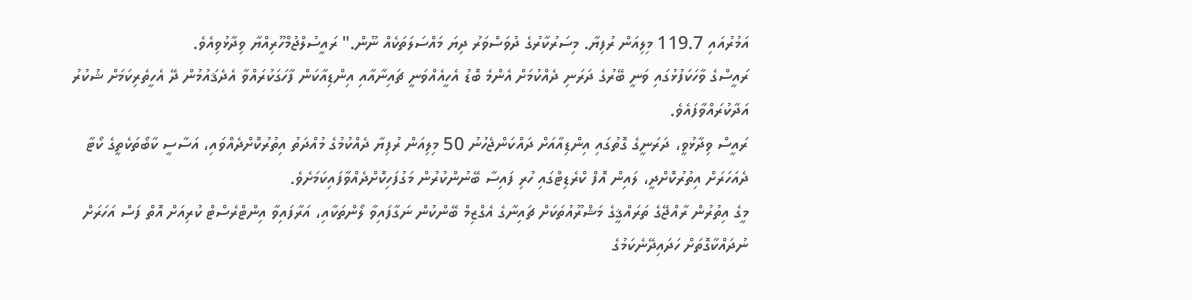އަމުރުއައި 119.7 މިލިއަން ރުފިޔާ. މިސަރުކާރުގެ ދުވަސްވަރު ދިޔަ މައްސަލަތަކެއް ނޫން." ރައީސުލްޖުމްހޫރިއްޔާ ވިދާޅުވިއެވެ.
ރައީސްގެ ވާހަކަފުޅުގައި ވަނީ ބޭރުގެ ދަރަނި ދެއްކުމަށް އެންމެ ބޮޑު އެހީއެއްވަނީ ޗައިނާއާއި އިންޑިއާކަން ފާހަގަކުރައްވާ އެދެޤައުމުން ދޭ އެހީތެރިކަމަށް ޝުކުރު އަދާކުރައްވާފައެވެ.
ރައީސް ވިދާޅުވީ، ދަރަނީގެ ގޮތުގައި އިންޑިއާއަށް ދައްކަންޖެހުނު 50 މިލިއަން ރުފިޔާ ދެއްކުމުގެ މުއްދަތު އިތުރުކޮށްދެއްވައި، އަސާސީ ކާބޯތަކެތީގެ ކޯޓާ ދެއަހަރަށް އިތުރުކޮށްދީ، ލައިން އޮފް ކްރެޑިޓްގައި ހުރި ފައިސާ ބޭނުންކުރުން މަގުފަހިކޮށްދެއްވާފައިކަމަށެވެ.
މީގެ އިތުރުން ރާއްޖޭގެ ތަރައްޤީގެ މަޝްރޫއުތަކަށް ޗައިނާގެ އެގްޒިމް ބޭންކުން ނަގާފައިވާ ލޯންތަކާއި، އަރާފައިވާ އިންޓްރެސްޓް ކުރިއަށް އޮތް ފަސް އަހަރަށް ނުދައްކާގޮތަށް ހަދައިދޭނެކަމުގެ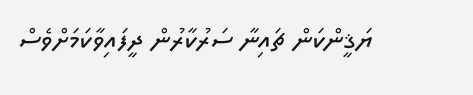ޔަޤީންކަން ޗައިނާ ސަރުކާރުން ދީފައިވާކަމަށްވެސް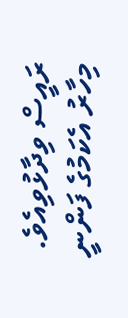ރައީސް ވިދާޅުވިއެވެ. މިހާރު އެކަމުގެ ފަންނީ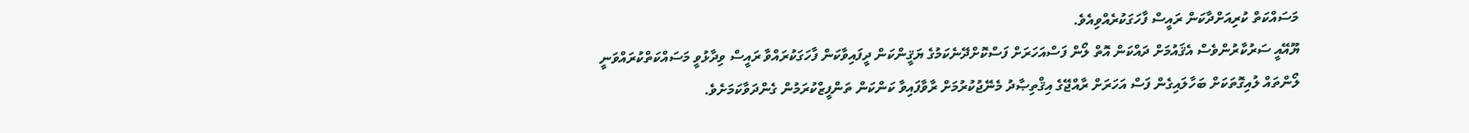މަސައްކަތް ކުރިއަށްދާކަން ރައީސް ފާހަގަކުރެއްވިއެވެ.
ޔޫއޭއީ ސަރުކާރުންވެސް އެޤައުމަށް ދައްކަން އޮތް ލޯން ފަސްއަހަރަށް ފަސްކޮށްދޭނެކަމުގެ ޔަޤީންކަން ދީފައިވާކަން ފާހަގަކުރައްވާ ރައީސް ވިދާޅުވީ މަސައްކަތްކުރައްވަނީ ލޯންތައް ލުއިގޮތަކަށް ބަހާލައިގެން ފަސް އަހަރަށް ރާއްޖޭގެ އިޤްތިޞާދު މެނޭޖުކުރުމަށް ރާވާފައިވާ ކަންކަން ތަންފީޒްކުރަމުން ގެންދަވާކަމަށެވެ.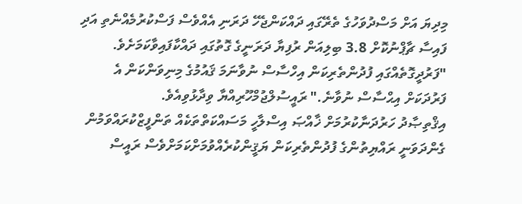މިދިޔަ އަށް މަސްދުވަހުގެ ތެރޭގައި ދައްކަންޖެހޭ ދަރަނި އެއްވެސް ފަސްކުރުމެއްނެތި އަދި ފައިސާ ޗާޕްނުކޮށް 3.8 ބިލިއަން ރުފިޔާ ދަރަނީގެ ގޮތުގައި ދައްކާފައިވާކަމަށެވެ.
"ފަރުދީގޮތެއްގައި ފުދުންތެރިކަން އިހްސާސް ނުވާނަމަ ޤައުމުގެ މިނިވަންކަން އެ ފަރުދަކަށް އިޙްސާސް ނުވާނެ." ރައީސުލްޖުމްހޫރިއްޔާ ވިދާޅުވިއެވެ.
އިޤްތިޞާދު ހަރުދަނާކުރުމަށް ޚާއްޞަ އިސްލާހީ މަސައްކަތްތަކެއް ތަންފީޒްކުރައްވަމުން ގެންދަވަނީ ރައްޔިތުންގެ ފުދުންތެރިކަން ޔަޤީންކުރެއްވުމަށްކަމަށްވެސް ރައީސް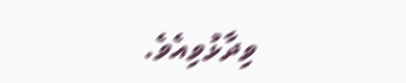ވިދާޅުވިއެވެ.